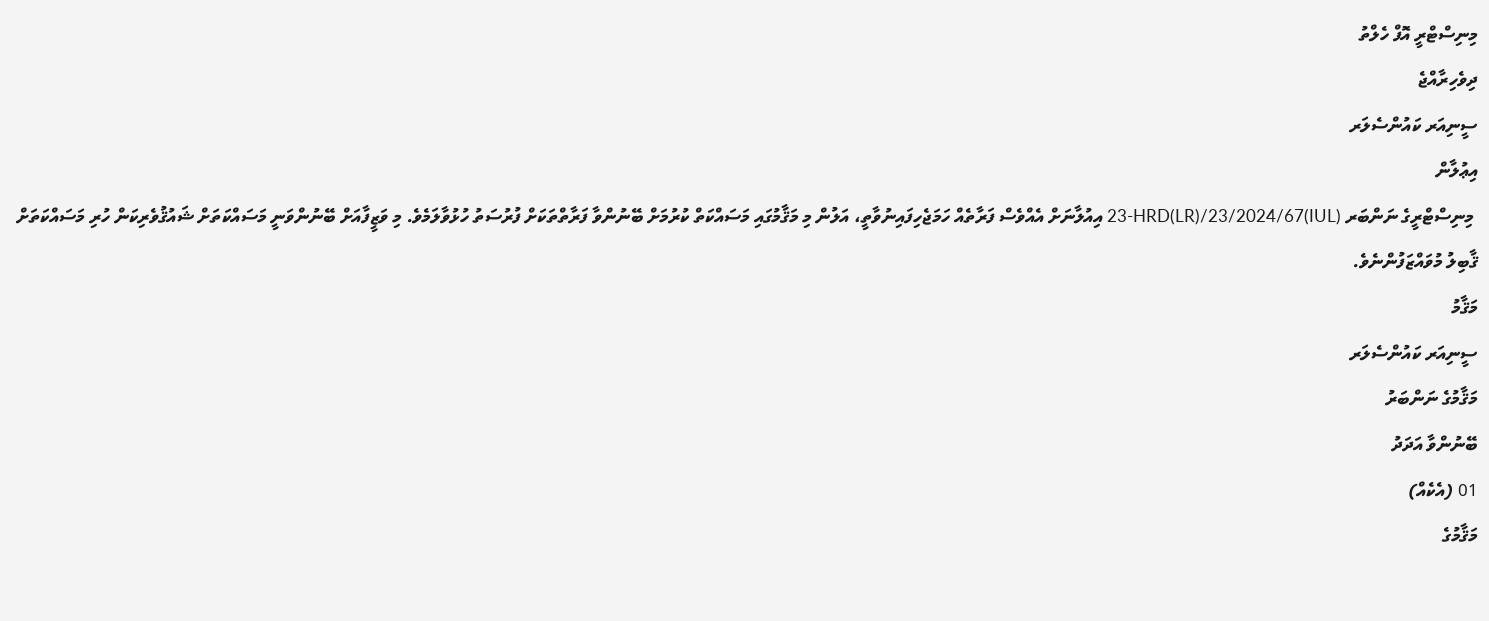މިނިސްޓްރީ އޮފް ހެލްތު
ދިވެހިރާއްޖެ
ސީނިއަރ ކައުންސެލަރ
އިޢުލާން
 މިނިސްޓްރީގެ ނަންބަރ (IUL)23-HRD(LR)/23/2024/67 އިއުލާނަށް އެއްވެސް ފަރާތެއް ހަމަޖެހިފައިނުވާތީ، އަލުން މި މަޤާމުގައި މަސައްކަތް ކުރުމަށް ބޭނުންވާ ފަރާތްތަކަށް ފުރުސަތު ހުޅުވާލަމެވެ. މި ވަޒީފާއަށް ބޭނުންވަނީ މަސައްކަތަށް ޝައުޤުވެރިކަން ހުރި މަސައްކަތަށް ޤާބިލު މުވައްޒަފުންނެވެ.
މަޤާމު
ސީނިއަރ ކައުންސެލަރ
މަޤާމުގެ ނަންބަރު
ބޭނުންވާ އަދަދު
01 (އެކެއް)
މަޤާމުގެ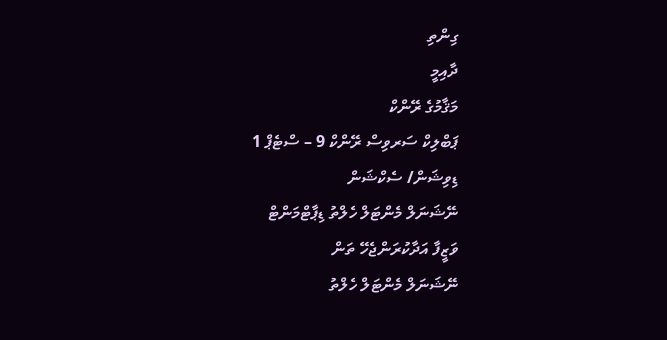ގިންތި
ދާއިމީ
މަޤާމުގެ ރޭންކް
ޕަބްލިކް ސަރވިސް ރޭންކް 9 – ސްޓެޕް 1
ޑިވިޝަން/ ސެކްޝަން
ނޭޝަނަލް މެންޓަލް ހެލްތު ޑިޕާޓްމަންޓް
ވަޒީފާ އަދާކުރަންޖެހޭ ތަން
ނޭޝަނަލް މެންޓަލް ހެލްތު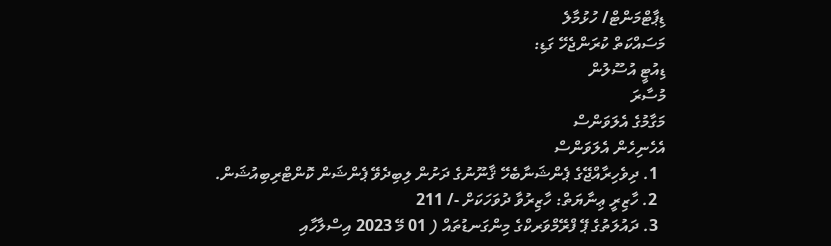ޑިޕާޓްމަންޓް/ ހުޅުމާލެ
މަސައްކަތް ކުރަންޖެހޭ ގަޑި:
ޑިއުޓީ އުސޫލުން
މުސާރަ
މަގާމުގެ އެލަވަންސް
އެހެނިހެން އެލަވަންސް
  1. ދިވެހިރާއްޖޭގެ ޕެންޝަނާބެހޭ ޤާނޫނުގެ ދަށުން ލިބިދެވޭ ޕެންޝަން ކޮންޓްރިބިއުޝަން.
  2. ހާޒިރީ ޢިނާޔަތް: ހާޒިރުވާ ދުވަހަކަށް -/ 211
  3. ދައުލަތުގެ ޕޭ ފްރޭމްވަރކްގެ މިންގަނޑުތައް ( 01 މޭ 2023 އިސްލާހާއި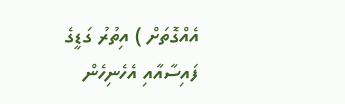އެއްގޮތަށް ) އިތުރު ގަޑީގެ ފައިސާއާއި އެހެނިހެން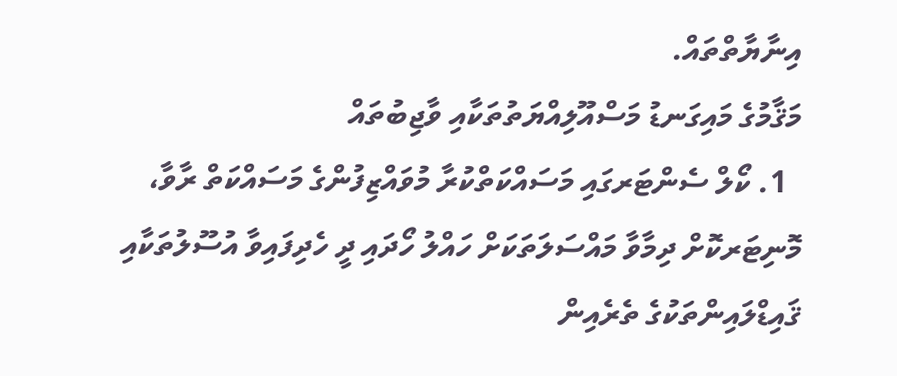އިނާޔާތްތައް.
މަޤާމުގެ މައިގަނޑު މަސްއޫލިއްޔަތުތަކާއި ވާޖިބުތައް
  1. ކޯލް ސެންޓަރގައި މަސައްކަތްކުރާ މުވައްޒިފުންގެ މަސައްކަތް ރާވާ، މޮނިޓަރކޮށް ދިމާވާ މައްސަލަތަކަށް ހައްލު ހޯދައި ދީ ހެދިފައިވާ އުސޫލުތަކާއި ޤައިޑްލައިންތަކުގެ ތެރެއިން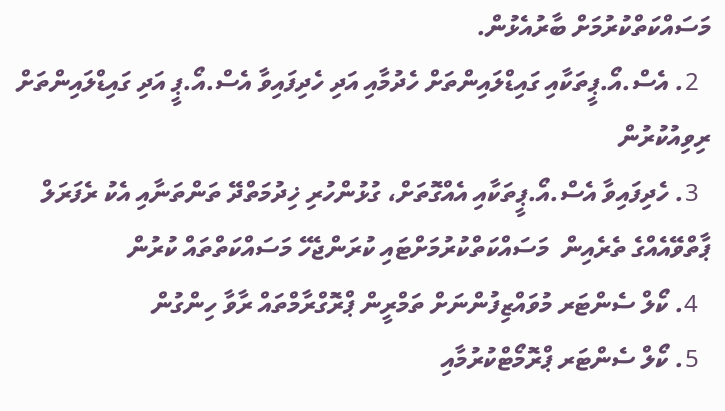މަސައްކަތްކުރުމަށް ބާރުއެޅުން.
  2. އެސް.އޯ.ޕީތަކާއި ގައިޑްލައިންތަށް ހެދުމާއި އަދި ހެދިފައިވާ އެސް.އޯ.ޕީ އަދި ގައިޑްލައިންތަށް ރިވިއުކުރުން
  3. ހެދިފައިވާ އެސް.އޯ.ޕީތަކާއި އެއްގޮތަށް، ގުޅުންހުރި ޚިދުމަތްދޭ ތަންތަނާއި އެކު ރެފަރަލް ޕާތްވޭއެއްގެ ތެރެއިން  މަސައްކަތްކުރުމަށްޓައި ކުރަންޖެހޭ މަސައްކަތްތައް ކުރުން
  4. ކޯލް ސެންޓަރ މުވައްޒިފުންނަށް ތަމްރީން ޕްރޮގްރާމްތައް ރާވާ ހިންގުން
  5. ކޯލް ސެންޓަރ ޕްރޮމޯޓްކުރުމާއި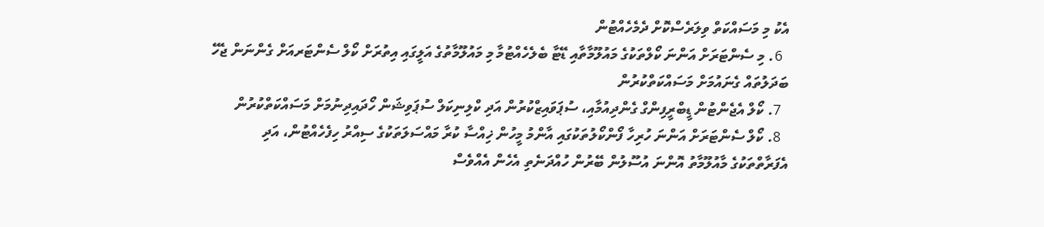އެކު މި މަސައްކަތް ވިލަރެސްކޮށް ދެމެހެއްޓުން
  6. މި ސެންޓަރަށް އަންނަ ކޯލްތަކުގެ މައުލޫމާތާއި ޑޭޓާ ބެލެހެއްޓުމާ މި މައުލޫމާތުގެ އަލީގައި އިތުރަށް ކޯލް ސެންޓަރއަށް ގެންނަން ޖެހޭ ބަދަލުތައް ގެނައުމަށް މަސައްކަތްކުރުން
  7. ކޯލް އެޖެންޓުން ޑީބްރީފިންގް ގެންދިއުމާއި، ސުޕަވައިޒްކުރުން އަދި ކްލިނިކަލް ސުޕަވިޝަން ހޯދައިދިނުމަށް މަސައްކަތްކުރުން
  8. ކޯލް ސެންޓަރަށް އަންނަ ހުރިހާ ފޯންކޯލުތަކުގައި އާންމު މީހުން ޚިއްސާ ކުރާ މައްސަލަތަކުގެ ސިއްރު ހިފެހެއްޓުން، އަދި އެފަރާތްތަކުގެ މާއުލޫމާތު އޮންނަ އުސޫލުން ބޭރުން ހުއްދަނެތި އެހެން އެއްވެސް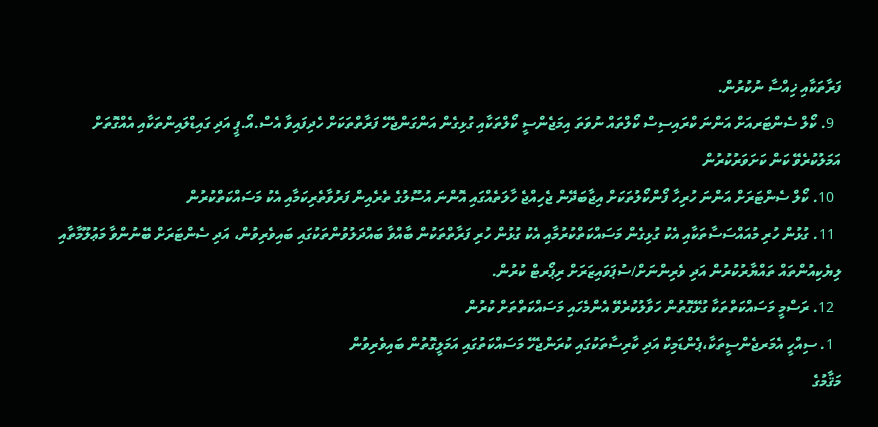ފަރާތަކާއި ޚިއްސާ ނުކުރުން.
  9. ކޯލް ސެންޓަރއަށް އަންނަ ކްރައިސިސް ކޯލްތައް ނުވަތަ އިމަޖެންސީ ކޯލްތަކާއި ގުޅިގެން އަންގަންޖެހޭ ފަރާތްތަކަށް ހެދިފައިވާ އެސް.އޯ.ޕީ އަދި ގައިޑްލައިންތަކާއި އެއްގޮތަށް އަމަލުކުރެވޭ ކަން ކަށަވަރުކުރުން
  10. ކޯލް ސެންޓަރަށް އަންނަ ހުރިހާ ފޯންކޯލުތަކަށް އިޖާބަދޭން ޖެހިއްޖެ ހާލަތެއްގައި އޮންނަ އުސޫލުގެ ތެރެއިން ފަރުވާތެރިކަމާއި އެކު މަސައްކަތްކުރުން
  11. ގުޅުން ހުރި މުއައްސަސާތަކާއި އެކު ގުޅިގެން މަސައްކަތްކުރުމާއި އެކު ގުޅުން ހުރި ފަރާތްތަކުން ބާއްވާ ބައްދަލުވުންތަކުގައި ބައިވެރިވުން، އަދި ސެންޓަރަށް ބޭނުންވާ މަޢުލޫމާތާއި ލިޔެކިއުންތައް ތައްޔާރުކުރުން އަދި ވެރިންނަށް/ސުޕަވައިޒަރަށް ރިޕޯރޓް ކުރުން.
  12. ރަސްމީ މަސައްކަތްތަކާ ގުޅޭގޮތުން ހަވާލުކުރެވޭ އެންމެހައި މަސައްކަތްތަށް ކުރުން
  1. ސިއްހީ އެމަރޖެންސީތަކާ،ޕެންޑަމިކް އަދި ކާރިސާތަކުގައި ކުރަންޖެހޭ މަސައްކަތުގައި އަމަލީގޮތުން ބައިވެރިވުން
މަޤާމުގެ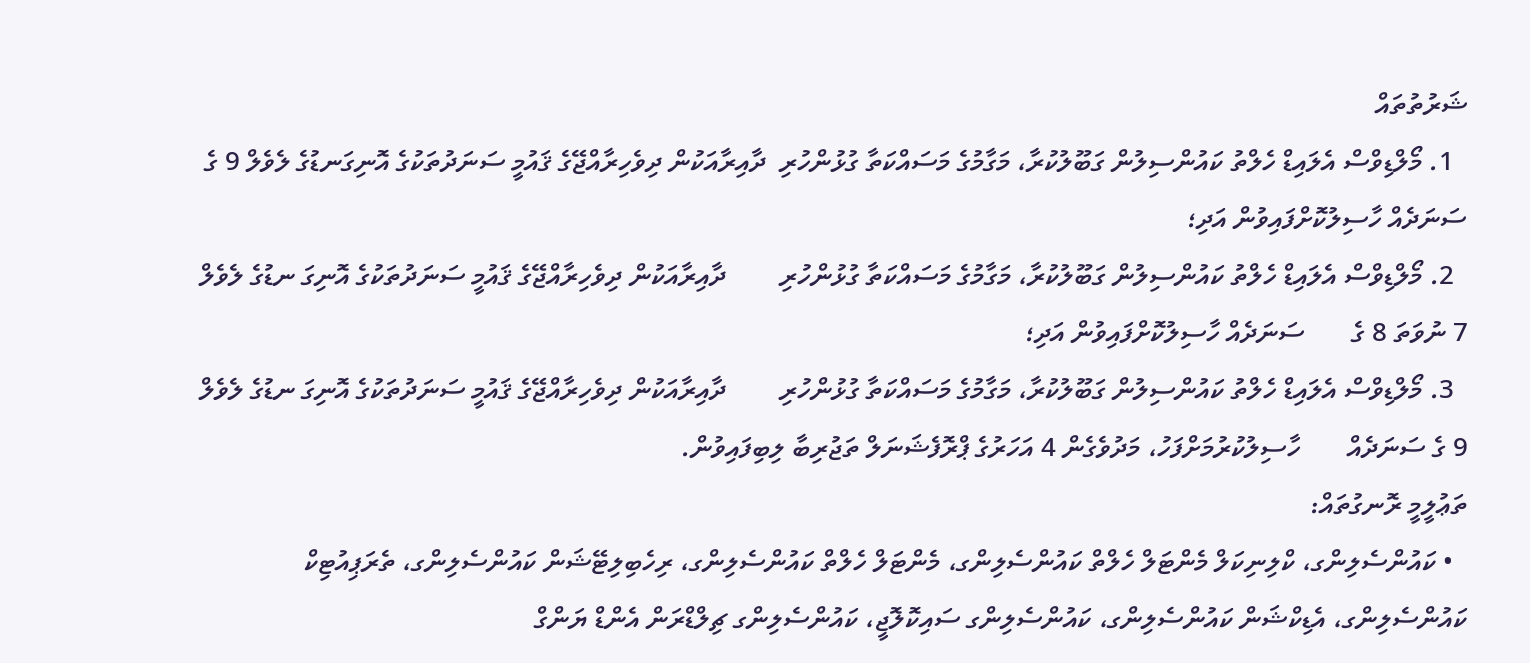ޝަރުތުތައް
  1. މޯލްޑިވްސް އެލައިޑް ހެލްތު ކައުންސިލުން ގަބޫލުކުރާ، މަގާމުގެ މަސައްކަތާ ގުޅުންހުރި  ދާއިރާއަކުން ދިވެހިރާއްޖޭގެ ޤައުމީ ސަނަދުތަކުގެ އޮނިގަނޑުގެ ލެވެލް 9 ގެ ސަނަދެއް ހާސިލުކޮށްފައިވުން އަދި؛
  2. މޯލްޑިވްސް އެލައިޑް ހެލްތު ކައުންސިލުން ގަބޫލުކުރާ، މަގާމުގެ މަސައްކަތާ ގުޅުންހުރި        ދާއިރާއަކުން ދިވެހިރާއްޖޭގެ ޤައުމީ ސަނަދުތަކުގެ އޮނިގަ ނޑުގެ ލެވެލް 7 ނުވަތަ 8 ގެ       ސަނަދެއް ހާސިލުކޮށްފައިވުން އަދި؛
  3. މޯލްޑިވްސް އެލައިޑް ހެލްތު ކައުންސިލުން ގަބޫލުކުރާ، މަގާމުގެ މަސައްކަތާ ގުޅުންހުރި        ދާއިރާއަކުން ދިވެހިރާއްޖޭގެ ޤައުމީ ސަނަދުތަކުގެ އޮނިގަ ނޑުގެ ލެވެލް 9 ގެ ސަނަދެއް       ހާސިލުކުރުމަށްފަހު، މަދުވެގެން 4 އަހަރުގެ ޕްރޮފެޝަނަލް ތަޖުރިބާ ލިބިފައިވުން.
ތަޢުލީމީ ރޮނގުތައް:
  • ކައުންސެލިންގ، ކްލިނިކަލް މެންޓަލް ހެލްތް ކައުންސެލިންގ، މެންޓަލް ހެލްތް ކައުންސެލިންގ، ރިހެބިލިޓޭޝަން ކައުންސެލިންގ، ތެރަޕިއުޓިކް ކައުންސެލިންގ، އެޑިކްޝަން ކައުންސެލިންގ، ކައުންސެލިންގ ސައިކޮލޮޖީ، ކައުންސެލިންގ ޗިލްޑްރަން އެންޑް ޔަންގް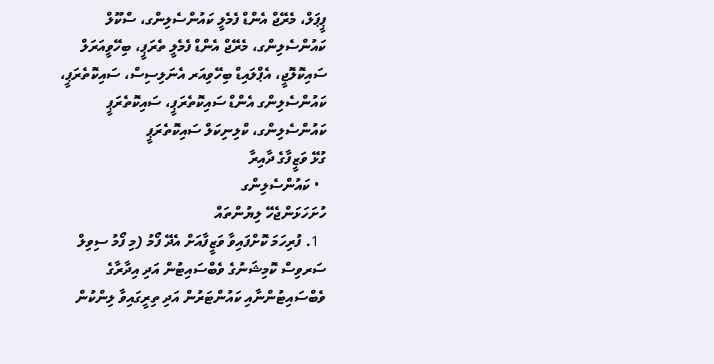ޕީޕަލް، މެރޭޖް އެންޑް ފެމެލީ ކައުންސެލިންގ، ސްކޫލް ކައުންސެލިންގ، މެރޭޖް އެންޑް ފެމެލީ ތެރަޕީ، ބިހޭވީއަރަލް ސައިކޮލޮޖީ، އެޕްލައިޑް ބިހޭވިއަރ އެނަލިސިސް، ސައިކޮތެރަޕީ، ކައުންސެލިންގ އެންޑް ސައިކޮތެރަޕީ، ސައިކޮތެރަޕީ ކައުންސެލިންގ، ކްލިނިކަލް ސައިކޮތެރަޕީ
ގުޅޭ ވަޒީފާގެ ދާއިރާ
  • ކައުންސެލިންގ
ހުށަހަޅަންޖެހޭ ލިޔުންތައް
  1. ފުރިހަމަ ކޮށްފައިވާ ވަޒީފާއަށް އެދޭ ފޯމު (މި ފޯމު ސިވިލް ސަރވިސް ކޮމިޝަނުގެ ވެބްސައިޓުން އަދި އިދާރާގެ ވެބްސައިޓުންނާއި ކައުންޓަރުން އަދި ތިރީގައިވާ ލިންކުން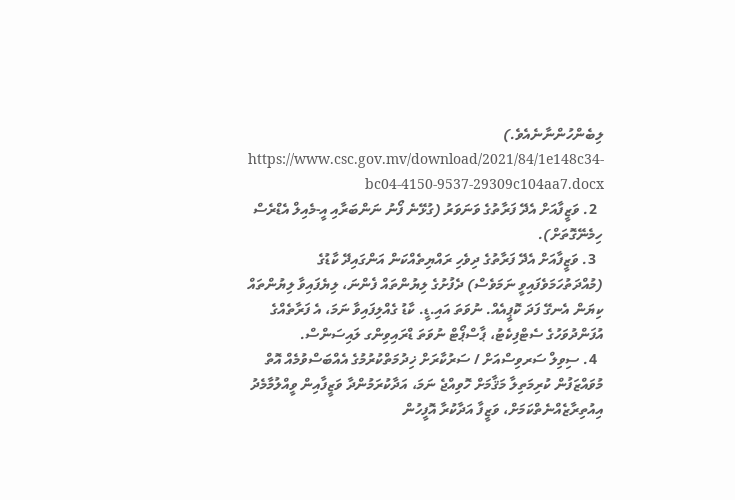ލިބެންހުންނާނެއެވެ.)  https://www.csc.gov.mv/download/2021/84/1e148c34-bc04-4150-9537-29309c104aa7.docx
  2. ވަޒީފާއަށް އެދޭ ފަރާތުގެ ވަނަވަރު (ގުޅޭނެ ފޯނު ނަންބަރާއި އީ-މެއިލް އެޑްރެސް ހިމެނޭގޮތަށް).
  3. ވަޒީފާއަށް އެދޭ ފަރާތުގެ ދިވެހި ރައްޔިތެއްކަން އަންގައިދޭ ކާޑުގެ (މުއްދަތުހަމަވެފައިވީ ނަމަވެސް) ދެފުށުގެ ލިޔުންތައް ފެންނަ، ލިޔެފައިވާ ލިޔުންތައް ކިޔަން އެނގޭ ފަދަ ކޮޕީއެއް. ނުވަތަ އައި.ޑީ. ކާޑު ގެއްލިފައިވާ ނަމަ، އެ ފަރާތެއްގެ އުފަންދުވަހުގެ ސެޓްފިކެޓު، ޕާސްޕޯޓް ނުވަތަ ޑްރައިވިންގ ލައިސަންސް.
  4. ސިވިލް ސަރވިސްއަށް / ސަރުކާރަށް ޚިދުމަތްކުރުމުގެ އެއްބަސްވުމެއް އޮތް މުވައްޒަފުން ކުރިމަތިލާ މަޤާމަށް ހޮވިއްޖެ ނަމަ، އަދާކުރަމުންދާ ވަޒީފާއިން ވީއްލުމާމެދު އިއުތިރާޒެއްނެތްކަމަށް، ވަޒީފާ އަދާކުރާ އޮފީހުން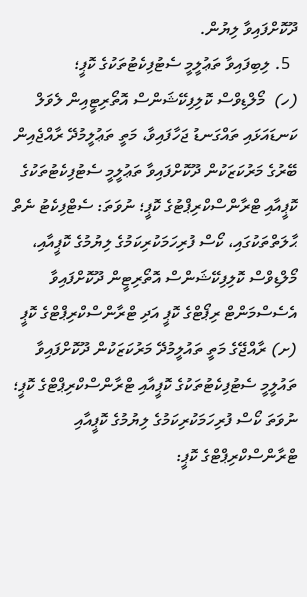ދޫކޮށްފައިވާ ލިޔުން.
  5. ލިބިފައިވާ ތަޢުލީމީ ސެޓުފިކެޓުތަކުގެ ކޮޕީ؛
(ހ)  މޯލްޑިވްސް ކޮލިފިކޭޝަންސް އޮތޯރިޓީއިން ލެވަލް ކަނޑައަޅައި ތައްގަނޑު ޖަހާފައިވާ، މަތީ ތަޢުލީމުދޭ ރާއްޖެއިން ބޭރުގެ މަރުކަޒަކުން ދޫކޮށްފައިވާ ތަޢުލީމީ ސެޓުފިކެޓުތަކުގެ ކޮޕީއާއި ޓްރާންސްކްރިޕްޓުގެ ކޮޕީ؛ ނުވަތަ: ސެޓްފިކެޓު ނެތް ޙާލަތްތަކުގައި، ކޯސް ފުރިހަމަކުރިކަމުގެ ލިޔުމުގެ ކޮޕީއާއި، މޯލްޑިވްސް ކޮލިފިކޭޝަންސް އޮތޯރިޓީން ދޫކޮށްފައިވާ އެސެސްމަންޓް ރިޕޯޓްގެ ކޮޕީ އަދި ޓްރާންސްކްރިޕްޓްގެ ކޮޕީ
(ށ) ރާއްޖޭގެ މަތީ ތައުލީމުދޭ މަރުކަޒަކުން ދޫކޮށްފައިވާ ތައުލީމީ ސެޓުފިކެޓުތަކުގެ ކޮޕީއާއި ޓްރާންސްކްރިޕްޓްގެ ކޮޕީ؛ ނުވަތަ ކޯސް ފުރިހަމަކުރިކަމުގެ ލިޔުމުގެ ކޮޕީއާއި ޓްރާންސްކްރިޕްޓްގެ ކޮޕީ: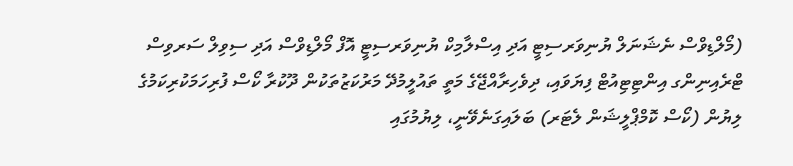(މޯލްޑިވްސް ނެޝަނަލް ޔުނިވަރސިޓީ އަދި އިސްލާމިކް ޔުނިވަރސިޓީ އޮފް މޯލްޑިވްސް އަދި ސިވިލް ސަރވިސް ޓްރެއިނިންގ އިންޓިޓިއުޓް ފިޔަވައި، ދިވެހިރާއްޖޭގެ މަތީ ތައުލީމުދޭ މަރުކަޒުތަކުން ދޫކުރާ ކޯސް ފުރިހަމަކުރިކަމުގެ ލިޔުން (ކޯސް ކޮމްޕްލީޝަން ލެޓަރ) ބަލައިގަނެވޭނީ، ލިޔުމުގައި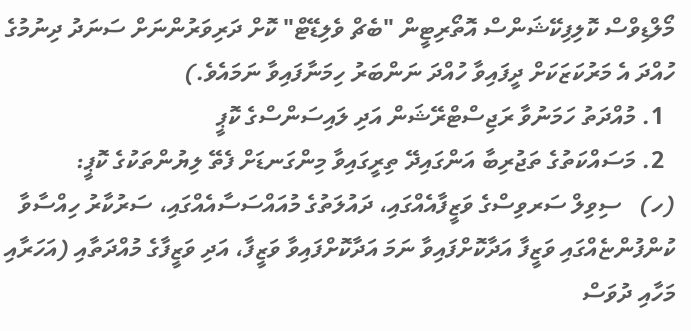މޯލްޑިވްސް ކޮލިފިކޭޝަންސް އޮތޯރިޓީން "ބެޗް ވެލިޑޭޓް" ކޮށް ދަރިވަރުންނަށް ސަނަދު ދިނުމުގެ ހުއްދަ އެ މަރުކަޒަކަށް ދީފައިވާ ހުއްދަ ނަންބަރު ހިމަނާފައިވާ ނަމައެވެ.)
  1. މުއްދަތު ހަމަނުވާ ރަޖިސްޓްރޭޝަން އަދި ލައިސަންސްގެ ކޮޕީ
  2. މަސައްކަތުގެ ތަޖުރިބާ އަންގައިދޭ ތިރީގައިވާ މިންގަނޑަށް ފެތޭ ލިޔުންތަކުގެ ކޮޕީ:
(ހ)   ސިވިލް ސަރވިސްގެ ވަޒީފާއެއްގައި، ދައުލަތުގެ މުއައްސަސާއެއްގައި، ސަރުކާރު ހިއްސާވާ ކުންފުންޏެއްގައި ވަޒީފާ އަދާކޮށްފައިވާ ނަމަ އަދާކޮށްފައިވާ ވަޒީފާ، އަދި ވަޒީފާގެ މުއްދަތާއި (އަހަރާއި މަހާއި ދުވަސް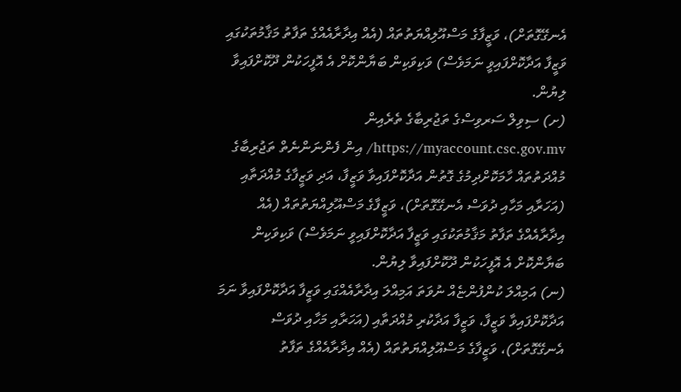އެނގޭގޮތަށް)، ވަޒީފާގެ މަސްއޫލިއްޔަތުތައް (އެއް އިދާރާއެއްގެ ތަފާތު މަޤާމުތަކުގައި ވަޒީފާ އަދާކޮށްފައިވީ ނަމަވެސް) ވަކިވަކިން ބަޔާންކޮށް އެ އޮފީހަކުން ދޫކޮށްފައިވާ ލިޔުން.
(ށ) ސިވިލް ސަރވިސްގެ ތަޖުރިބާގެ ތެރެއިން   https://myaccount.csc.gov.mv/ އިން ފެންނަންނެތް ތަޖުރިބާގެ މުއްދަތުތައް ހާމަކޮށްދިމުގެ ގޮތުން އަދާކޮށްފައިވާ ވަޒީފާ، އަދި ވަޒީފާގެ މުއްދަތާއި (އަހަރާއި މަހާއި ދުވަސް އެނގޭގޮތަށް)، ވަޒީފާގެ މަސްއޫލިއްޔަތުތައް (އެއް އިދާރާއެއްގެ ތަފާތު މަޤާމުތަކުގައި ވަޒީފާ އަދާކޮށްފައިވީ ނަމަވެސް) ވަކިވަކިން ބަޔާންކޮށް އެ އޮފީހަކުން ދޫކޮށްފައިވާ ލިޔުން.
(ނ) އަމިއްލަ ކުންފުންޏެއް ނުވަތަ އަމިއްލަ އިދާރާއެއްގައި ވަޒީފާ އަދާކޮށްފައިވާ ނަމަ އަދާކޮށްފައިވާ ވަޒީފާ، ވަޒީފާ އަދާކުރި މުއްދަތާއި (އަހަރާއި މަހާއި ދުވަސް އެނގޭގޮތަށް)، ވަޒީފާގެ މަސްއޫލިއްޔަތުތައް (އެއް އިދާރާއެއްގެ ތަފާތު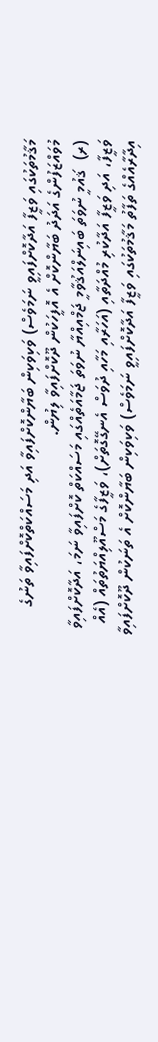މަޤާމުތަކުގައި ވަޒީފާ އަދާކޮށްފައިވީ ނަމަވެސް) ވަކިވަކިން ބަޔާންކޮށްފައިވާ އަދި މަސައްކަތްކޮށްފައިވާ ތަނުގެ މުވައްޒަފުންގެ އަދަދު ބަޔާންކޮށް އެ އޮފީހަކުން ދޫކޮށްފައިވާ ލިޔުން.
(ރ)  ޤައުމީ ނުވަތަ ބައިނަލްއަޤުވާމީ ޖަމްއިއްޔާ ނުވަތަ ޖަމާއަތެއްގައި މަސައްކަތް ކޮށްފައިވާ ނަމަ، އަދާކޮށްފައިވާ ވަޒީފާ، އަދި ވަޒީފާ އަދާކުރި މުއްދަތާއި (އަހަރާއި މަހާއި ދުވަސް އެނގޭގޮތަށް)، ވަޒީފާގެ މަސްއޫލިއްޔަތުތައް (އެއް އިދާރާއެއްގެ ތަފާތު މަޤާމުތަކުގައި ވަޒީފާ އަދާކޮށްފައިވީ ނަމަވެސް) ވަކިވަކިން ބަޔާންކޮށް އެ ތަނަކުން ދޫކޮށްފައިވާ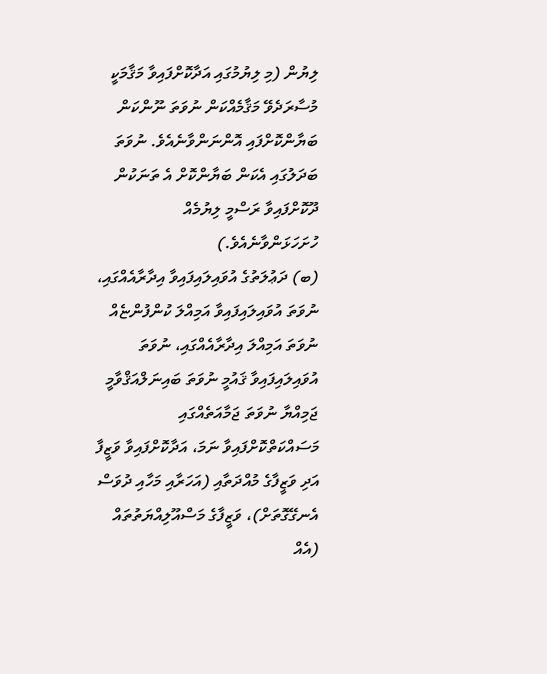ލިޔުން (މި ލިޔުމުގައި އަދާކޮށްފައިވާ މަޤާމަކީ މުސާރަދެވޭ މަޤާމެއްކަން ނުވަތަ ނޫންކަން ބަޔާންކޮށްފައި އޮންނަންވާނެއެވެ. ނުވަތަ ބަދަލުގައި އެކަން ބަޔާންކޮށް އެ ތަނަކުން ދޫކޮށްފައިވާ ރަސްމީ ލިޔުމެއް ހުށަހަޅަންވާނެއެވެ.)
(ބ) ދަޢުލަތުގެ އުވައިލައިފައިވާ އިދާރާއެއްގައި، ނުވަތަ އުވައިލައިފައިވާ އަމިއްލަ ކުންފުންޏެއް ނުވަތަ އަމިއްލަ އިދާރާއެއްގައި، ނުވަތަ އުވައިލައިފައިވާ ޤައުމީ ނުވަތަ ބައިނަލްއަޤްވާމީ ޖަމިއްޔާ ނުވަތަ ޖަމާއަތެއްގައި މަސައްކަތްކޮށްފައިވާ ނަމަ، އަދާކޮށްފައިވާ ވަޒީފާ އަދި ވަޒީފާގެ މުއްދަތާއި (އަހަރާއި މަހާއި ދުވަސް އެނގޭގޮތަށް)، ވަޒީފާގެ މަސްއޫލިއްޔަތުތައް (އެއް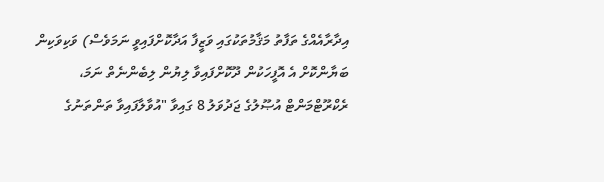އިދާރާއެއްގެ ތަފާތު މަޤާމުތަކުގައި ވަޒީފާ އަދާކޮށްފައިވީ ނަމަވެސް) ވަކިވަކިން ބަޔާންކޮށް އެ އޮފީހަކުން ދޫކޮށްފައިވާ ލިޔުން ލިބެންނެތް ނަމަ، ރެކްރޫޓްމަންޓް އުޞޫލުގެ ޖަދުވަލު 8 ގައިވާ "އުވާލާފައިވާ ތަންތަނުގެ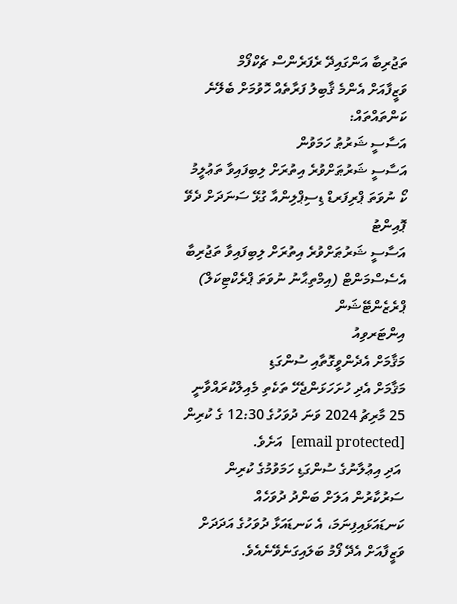ތަޖުރިބާ އަންގައިދޭ ރެފަރެންސް ޗެކްފޯމް
ވަޒީފާއަށް އެންމެ ޤާބިލު ފަރާތެއް ހޮވުމަށް ބެލޭނެ ކަންތައްތައް:
އަސާސީ ޝަރުޠު ހަމަވުން
އަސާސީ ޝަރުޠަށްވުރެ އިތުރަށް ލިބިފައިވާ ތަޢުލީމު
ކޯ ނުވަތަ ޕްރިފަރޑް ޑިސިޕްލިންއާ ގުޅޭ ސަނަދަށް ދެވޭ ޕޮއިންޓު
އަސާސީ ޝަރުޠަށްވުރެ އިތުރަށް ލިބިފައިވާ ތަޖުރިބާ
އެސެސްމަންޓް (އިމްތިޙާނު ނުވަތަ ޕްރެކްޓިކަލް)
ޕްރެޒެންޓޭޝަން
އިންޓަރވިއު
މަޤާމަށް އެދެންވީގޮތާއި ސުންގަޑި
މަޤާމަށް އެދި ހުށަހަޅަންޖެހޭ ތަކެތި މެއިލްކުރައްވާނީ 25 މާރިޗު 2024 ވަނަ ދުވަހުގެ 12:30 ގެ ކުރިން [email protected]  އަށެވެ.
 އަދި އިޢުލާނުގެ ސުންގަޑި ހަމަވުމުގެ ކުރިން ސަރުކާރުން އަލަށް ބަންދު ދުވަހެއް ކަނޑައަޅައިފިނަމަ، އެ ކަނޑައަޅާ ދުވަހުގެ އަދަދަށް ވަޒީފާއަށް އެދޭ ފޯމު ބަލައިގަނެވޭނެއެވެ.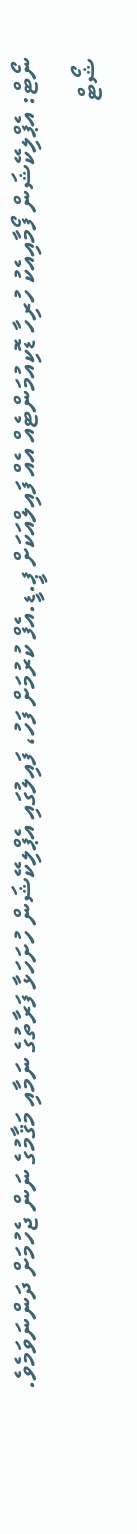ނޯޓް: އެޕްލިކޭޝަން ފޯމާއިއެކު ހުރިހާ ޑޮކިއުމަންޓެއް އެއް ފައިލްއަކަށް ޕީ.ޑީ.އެފް ކުރުމަށް ފަހު، ފައިލުގައި އެޕްލިކޭޝަން ހުށަހަޅާ ފަރާތުގެ ނަމާއި މަޤާމުގެ ނަން ޖެހުމަށް ދަންނަވަމެވެ.
ޝޯޓް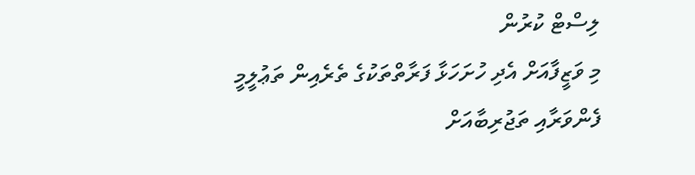ލިސްޓް ކުރުން
މި ވަޒީފާއަށް އެދި ހުށަހަޅާ ފަރާތްތަކުގެ ތެރެއިން ތަޢުލީމީ ފެންވަރާއި ތަޖުރިބާއަށް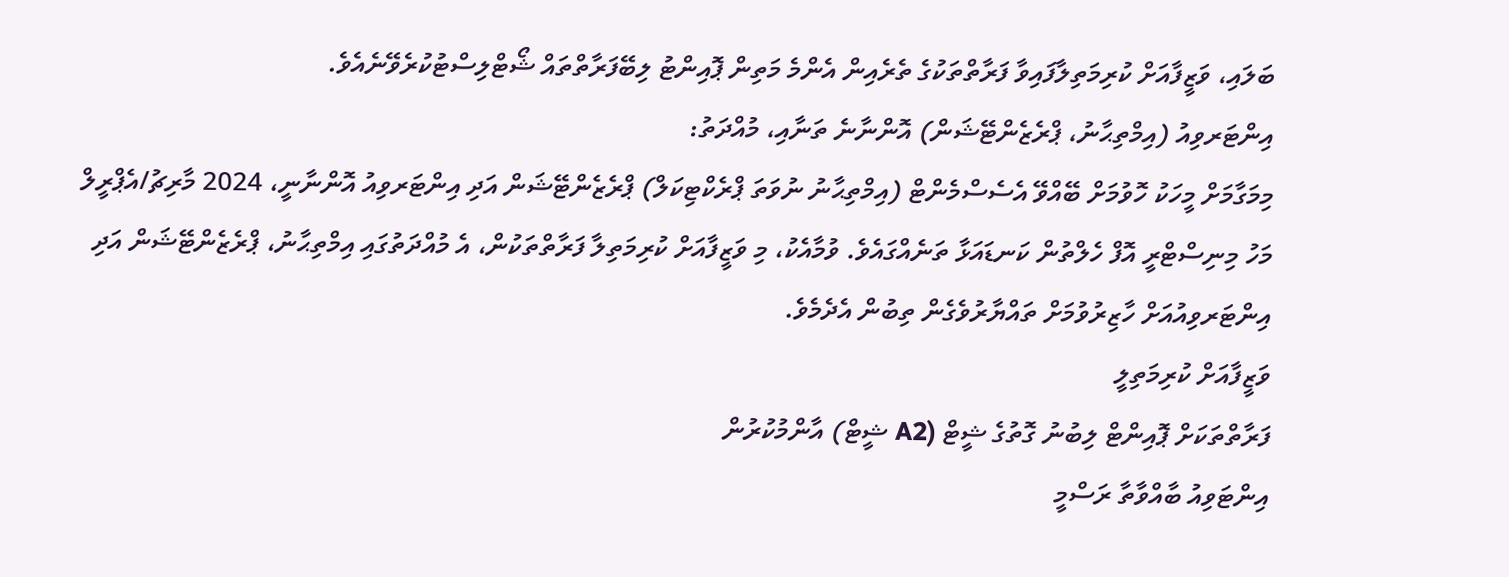ބަލައި، ވަޒީފާއަށް ކުރިމަތިލާފައިވާ ފަރާތްތަކުގެ ތެރެއިން އެންމެ މަތިން ޕޮއިންޓު ލިބޭފަރާތްތައް ޝޯޓްލިސްޓުކުރެވޭނެއެވެ.
އިންޓަރވިއު (އިމްތިޙާނު، ޕްރެޒެންޓޭޝަން) އޮންނާނެ ތަނާއި، މުއްދަތު:
މިމަގާމަށް މީހަކު ހޮވުމަށް ބޭއްވޭ އެސެސްމެންޓް (އިމްތިޙާނު ނުވަތަ ޕްރެކްޓިކަލް) ޕްރެޒެންޓޭޝަން އަދި އިންޓަރވިއު އޮންނާނީ، 2024 މާރިޗު/އެޕްރީލް މަހު މިނިސްޓްރީ އޮފް ހެލްތުން ކަނޑައަޅާ ތަނެއްގައެވެ. ވުމާއެކު، މި ވަޒީފާއަށް ކުރިމަތިލާ ފަރާތްތަކުން، އެ މުއްދަތުގައި އިމްތިޙާނު، ޕްރެޒެންޓޭޝަން އަދި އިންޓަރވިއުއަށް ހާޒިރުވުމަށް ތައްޔާރުވެގެން ތިބުން އެދެމެވެ.
ވަޒީފާއަށް ކުރިމަތިލީ
ފަރާތްތަކަށް ޕޮއިންޓް ލިބުނު ގޮތުގެ ޝީޓް (A2 ޝީޓް) އާންމުކުރުން
އިންޓަވިއު ބާއްވާތާ ރަސްމީ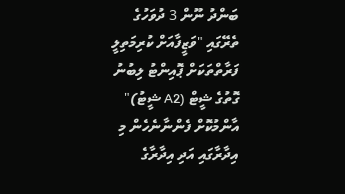ބަންދު ނޫން 3 ދުވަހުގެ ތެރޭގައި "ވަޒީފާއަށް ކުރިމަތިލީ ފަރާތްތަކަށް ޕޮއިންޓު ލިބުނު ގޮތުގެ ޝީޓް (A2 ޝީޓު)" އާންމުކޮށް ފެންނާނެހެން މި އިދާރާގައި އަދި އިދާރާގެ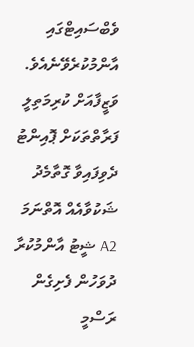ވެބްސައިޓްގައި އާންމުކުރެވޭނެއެވެ. ވަޒީފާއަށް ކުރިމަތިލީ ފަރާތްތަކަށް ޕޮއިންޓު ދެވިފައިވާ ގޮތާމެދު ޝަކުވާއެއް އޮތްނަމަ A2 ޝީޓު އާންމުކުރާ ދުވަހުން ފެށިގެން ރަސްމީ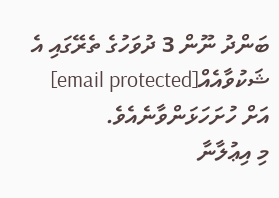ބަންދު ނޫން 3 ދުވަހުގެ ތެރޭގައި އެ ޝަކުވާއެއް[email protected] އަށް ހުށަހަޅަންވާނެއެވެ.
މި އިޢުލާނާ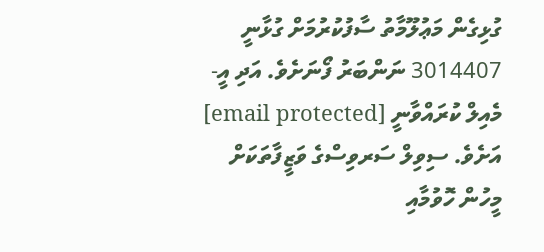ގުޅިގެން މަޢުލޫމާތު ސާފުކުރުމަށް ގުޅާނީ 3014407 ނަންބަރު ފޯނަށެވެ. އަދި އީ-މެއިލް ކުރައްވާނީ [email protected] އަށެވެ. ސިވިލް ސަރވިސްގެ ވަޒީފާތަކަށް މީހުން ހޮވުމާއި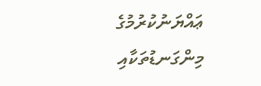ޢައްޔަނުކުރުމުގެ މިންގަނޑުތަކާއި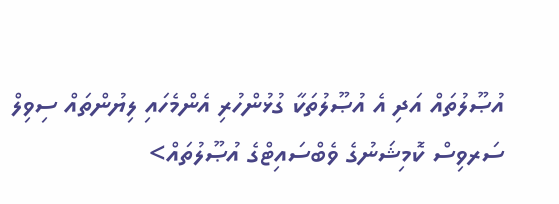އުޞޫލުތައް އަދި އެ އުޞޫލުތަކާ ގުޅުންހުރި އެންމެހައި ލިޔުންތައް ސިވިލް ސަރވިސް ކޮމިޝަނުގެ ވެބްސައިޓްގެ އުޞޫލުތައް>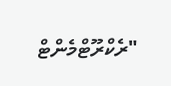"ރެކްރޫޓްމެންޓް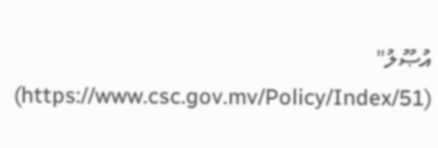އުޞޫލު" (https://www.csc.gov.mv/Policy/Index/51)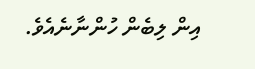އިން ލިބެން ހުންނާނެއެވެ.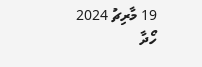19 މާރިޗު 2024
ހޯދާ